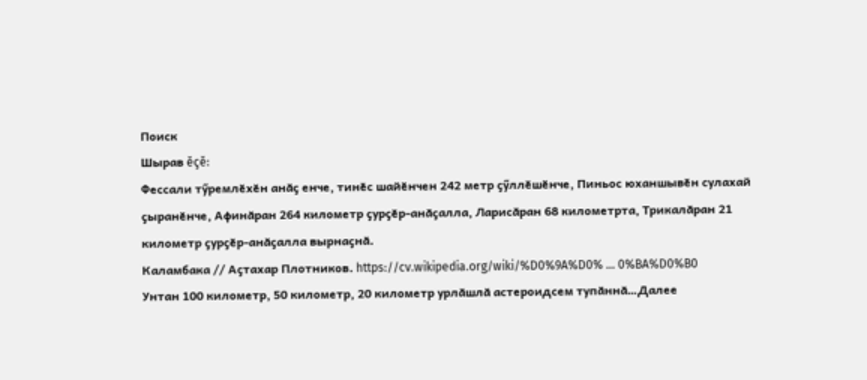Поиск
Шырав ĕçĕ:
Фессали тӳремлӗхӗн анӑҫ енче, тинӗс шайӗнчен 242 метр ҫӳллӗшӗнче, Пиньос юханшывӗн сулахай ҫыранӗнче, Афинӑран 264 километр ҫурҫӗр-анӑҫалла, Ларисӑран 68 километрта, Трикалӑран 21 километр ҫурҫӗр-анӑҫалла вырнаҫнӑ.
Каламбака // Аҫтахар Плотников. https://cv.wikipedia.org/wiki/%D0%9A%D0% ... 0%BA%D0%B0
Унтан 100 километр, 50 километр, 20 километр урлӑшлӑ астероидсем тупӑннӑ…Далее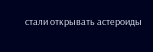стали открывать астероиды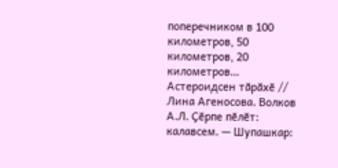поперечником в 100 километров, 50 километров, 20 километров…
Астероидсен тӑрӑхӗ // Лина Агеносова. Волков А.Л. Ҫӗрпе пӗлӗт: калавсем. — Шупашкар: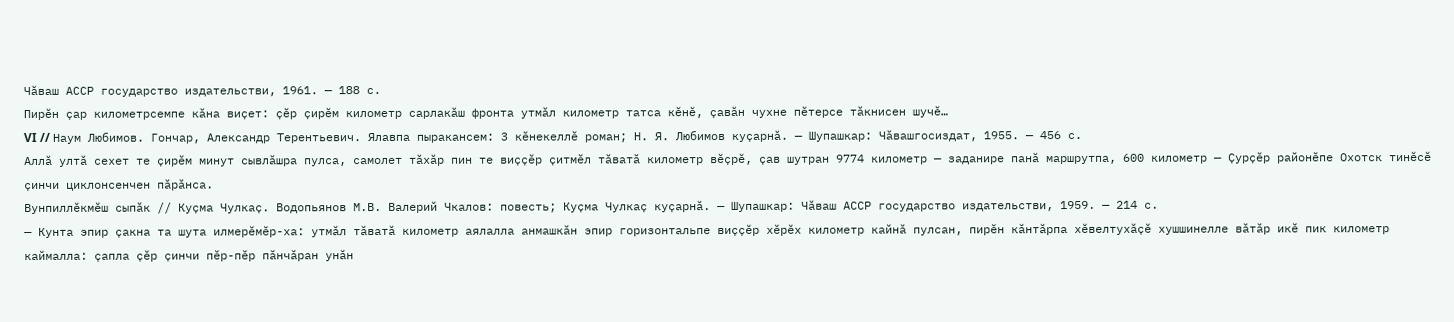Чӑваш АССР государство издательстви, 1961. — 188 с.
Пирӗн ҫар километрсемпе кӑна виҫет: ҫӗр ҫирӗм километр сарлакӑш фронта утмӑл километр татса кӗнӗ, ҫавӑн чухне пӗтерсе тӑкнисен шучӗ…
VI // Наум Любимов. Гончар, Александр Терентьевич. Ялавпа пыракансем: 3 кӗнекеллӗ роман; Н. Я. Любимов куҫарнӑ. — Шупашкар: Чӑвашгосиздат, 1955. — 456 с.
Аллӑ ултӑ сехет те ҫирӗм минут сывлӑшра пулса, самолет тӑхӑр пин те виҫҫӗр ҫитмӗл тӑватӑ километр вӗҫрӗ, ҫав шутран 9774 километр — заданире панӑ маршрутпа, 600 километр — Ҫурҫӗр районӗпе Охотск тинӗсӗ ҫинчи циклонсенчен пӑрӑнса.
Вунпиллӗкмӗш сыпӑк // Куҫма Чулкаҫ. Водопьянов М.В. Валерий Чкалов: повесть; Куҫма Чулкаҫ куҫарнӑ. — Шупашкар: Чӑваш АССР государство издательстви, 1959. — 214 с.
— Кунта эпир ҫакна та шута илмерӗмӗр-ха: утмӑл тӑватӑ километр аялалла анмашкӑн эпир горизонтальпе виҫҫӗр хӗрӗх километр кайнӑ пулсан, пирӗн кӑнтӑрпа хӗвелтухӑҫӗ хушшинелле вӑтӑр икӗ пик километр каймалла: ҫапла ҫӗр ҫинчи пӗр-пӗр пӑнчӑран унӑн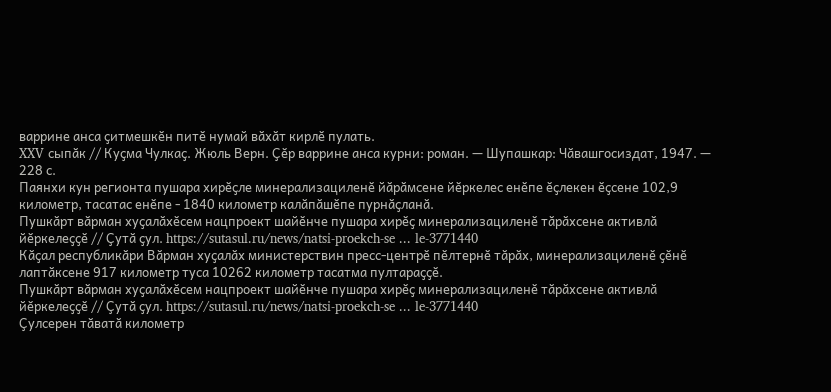варрине анса ҫитмешкӗн питӗ нумай вӑхӑт кирлӗ пулать.
XXV сыпӑк // Куҫма Чулкаҫ. Жюль Верн. Ҫӗр варрине анса курни: роман. — Шупашкар: Чӑвашгосиздат, 1947. — 228 с.
Паянхи кун регионта пушара хирӗҫле минерализациленӗ йӑрӑмсене йӗркелес енӗпе ӗҫлекен ӗҫсене 102,9 километр, тасатас енӗпе - 1840 километр калӑпӑшӗпе пурнӑҫланӑ.
Пушкӑрт вӑрман хуҫалӑхӗсем нацпроект шайӗнче пушара хирӗҫ минерализациленӗ тӑрӑхсене активлӑ йӗркелеҫҫӗ // Ҫутӑ ҫул. https://sutasul.ru/news/natsi-proekch-se ... le-3771440
Кӑҫал республикӑри Вӑрман хуҫалӑх министерствин пресс-центрӗ пӗлтернӗ тӑрӑх, минерализациленӗ ҫӗнӗ лаптӑксене 917 километр туса 10262 километр тасатма пултараҫҫӗ.
Пушкӑрт вӑрман хуҫалӑхӗсем нацпроект шайӗнче пушара хирӗҫ минерализациленӗ тӑрӑхсене активлӑ йӗркелеҫҫӗ // Ҫутӑ ҫул. https://sutasul.ru/news/natsi-proekch-se ... le-3771440
Ҫулсерен тӑватӑ километр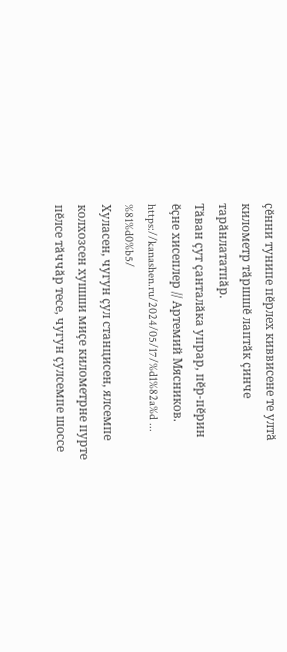ҫӗнни тунипе пӗрлех киввисене те ултӑ километр тӑршшӗ лаптӑк ҫинче тарӑнлататпӑр.
Тӑван ҫут ҫанталӑка упрар, пӗр-пӗрин ӗҫне хисеплер // Артемий Мясников. https://kanashen.ru/2024/05/17/%d1%82a%d ... %81%d0%b5/
Хуласен, чугун ҫул станцисен, ялсемпе колхозсен хушши миҫе километрне пурте пӗлсе тӑччӑр тесе, чугун ҫулсемпе шоссе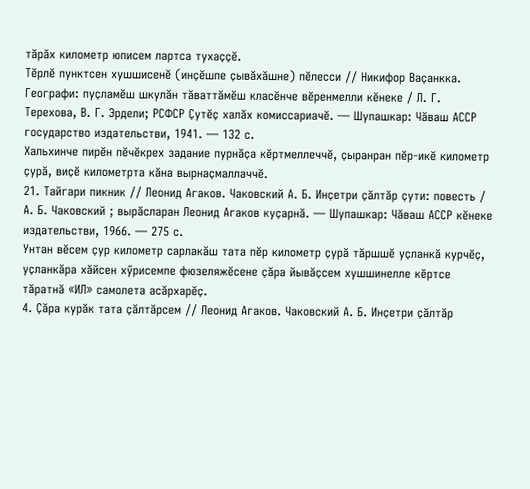тӑрӑх километр юписем лартса тухаҫҫӗ.
Тӗрлӗ пунктсен хушшисенӗ (инҫӗшпе ҫывӑхӑшне) пӗлесси // Никифор Ваҫанкка. Географи: пуҫламӗш шкулӑн тӑваттӑмӗш класӗнче вӗренмелли кӗнеке / Л. Г. Терехова, В. Г. Эрдели; РСФСР Ҫутӗҫ халӑх комиссариачӗ. — Шупашкар: Чӑваш АССР государство издательстви, 1941. — 132 с.
Хальхинче пирӗн пӗчӗкрех задание пурнӑҫа кӗртмеллеччӗ, ҫыранран пӗр-икӗ километр ҫурӑ, виҫӗ километрта кӑна вырнаҫмаллаччӗ.
21. Тайгари пикник // Леонид Агаков. Чаковский А. Б. Инҫетри ҫӑлтӑр ҫути: повесть / А. Б. Чаковский ; вырӑсларан Леонид Агаков куҫарнӑ. — Шупашкар: Чӑваш АССР кӗнеке издательстви, 1966. — 275 с.
Унтан вӗсем ҫур километр сарлакӑш тата пӗр километр ҫурӑ тӑршшӗ уҫланкӑ курчӗҫ, уҫланкӑра хӑйсен хӳрисемпе фюзеляжӗсене ҫӑра йывӑҫсем хушшинелле кӗртсе тӑратнӑ «ИЛ» самолета асӑрхарӗҫ.
4. Ҫӑра курӑк тата ҫӑлтӑрсем // Леонид Агаков. Чаковский А. Б. Инҫетри ҫӑлтӑр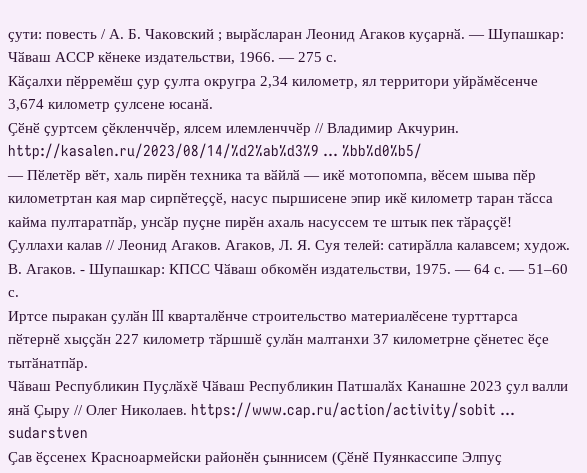ҫути: повесть / А. Б. Чаковский ; вырӑсларан Леонид Агаков куҫарнӑ. — Шупашкар: Чӑваш АССР кӗнеке издательстви, 1966. — 275 с.
Кӑҫалхи пӗрремӗш ҫур ҫулта округра 2,34 километр, ял территори уйрӑмӗсенче 3,674 километр ҫулсене юсанӑ.
Ҫӗнӗ ҫуртсем ҫӗкленччӗр, ялсем илемленччӗр // Владимир Акчурин. http://kasalen.ru/2023/08/14/%d2%ab%d3%9 ... %bb%d0%b5/
— Пӗлетӗр вӗт, халь пирӗн техника та вӑйлӑ — икӗ мотопомпа, вӗсем шыва пӗр километртан кая мар сирпӗтеҫҫӗ, насус пыршисене эпир икӗ километр таран тӑсса кайма пултаратпӑр, унсӑр пуҫне пирӗн ахаль насуссем те штык пек тӑраҫҫӗ!
Ҫуллахи калав // Леонид Агаков. Агаков, Л. Я. Суя телей: сатирӑлла калавсем; худож. В. Агаков. - Шупашкар: КПСС Чӑваш обкомӗн издательстви, 1975. — 64 с. — 51–60 с.
Иртсе пыракан ҫулӑн III кварталӗнче строительство материалӗсене турттарса пӗтернӗ хыҫҫӑн 227 километр тӑршшӗ ҫулӑн малтанхи 37 километрне ҫӗнетес ӗҫе тытӑнатпӑр.
Чӑваш Республикин Пуҫлӑхӗ Чӑваш Республикин Патшалӑх Канашне 2023 ҫул валли янӑ Ҫыру // Олег Николаев. https://www.cap.ru/action/activity/sobit ... sudarstven
Ҫав ӗҫсенех Красноармейски районӗн ҫыннисем (Ҫӗнӗ Пуянкассипе Элпуҫ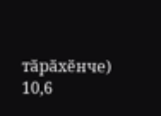тӑрӑхӗнче) 10,6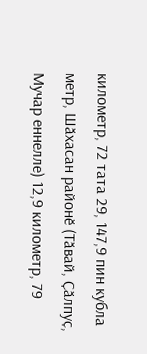километр, 72 тата 29, 147,9 пин кубла метр, Шӑхасан районӗ (Тӑвай, Ҫӑлпуҫ, Мучар еннелле) 12,9 километр, 79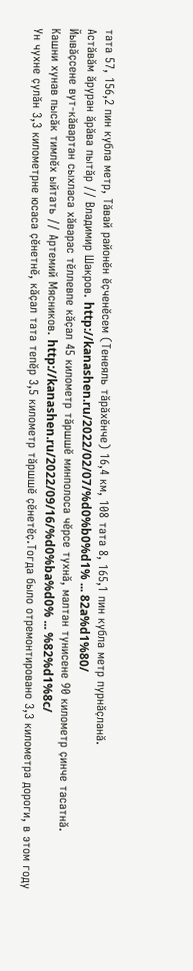тата 57, 156,2 пин кубла метр, Тӑвай районӗн ӗҫченӗсем (Тенеяль тӑрӑхӗнче) 16,4 км, 108 тата 8, 165,1 пин кубла метр пурнӑҫланӑ.
Астӑвӑм ӑруран ӑрӑва пытӑр // Владимир Шакров. http://kanashen.ru/2022/02/07/%d0%b0%d1% ... 82a%d1%80/
Йывӑҫсене вут-кӑвартан сыхласа хӑварас тӗллевпе кӑҫал 45 километр тӑршшӗ минполоса чӗрсе тухнӑ, малтан тунисене 90 километр ҫинче тасатнӑ.
Кашни хунав пысӑк тимлӗх ыйтать // Артемий Мясников. http://kanashen.ru/2022/09/16/%d0%ba%d0% ... %82%d1%8c/
Ун чухне ҫулӑн 3,3 километрне юсаса ҫӗнетнӗ, кӑҫал тата тепӗр 3,5 километр тӑршшӗ ҫӗнетӗҫ.Тогда было отремонтировано 3,3 километра дороги, в этом году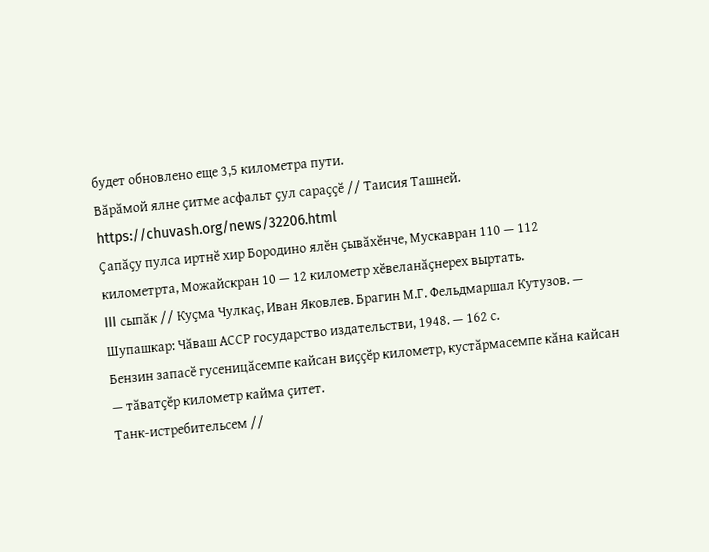будет обновлено еще 3,5 километра пути.
Вӑрӑмой ялне ҫитме асфальт ҫул сараҫҫӗ // Таисия Ташней. https://chuvash.org/news/32206.html
Ҫапӑҫу пулса иртнӗ хир Бородино ялӗн ҫывӑхӗнче, Мускавран 110 — 112 километрта, Можайскран 10 — 12 километр хӗвеланӑҫнерех выртать.
III сыпӑк // Куҫма Чулкаҫ, Иван Яковлев. Брагин М.Г. Фельдмаршал Кутузов. — Шупашкар: Чӑваш АССР государство издательстви, 1948. — 162 с.
Бензин запасӗ гусеницӑсемпе кайсан виҫҫӗр километр, кустӑрмасемпе кӑна кайсан — тӑватҫӗр километр кайма ҫитет.
Танк-истребительсем //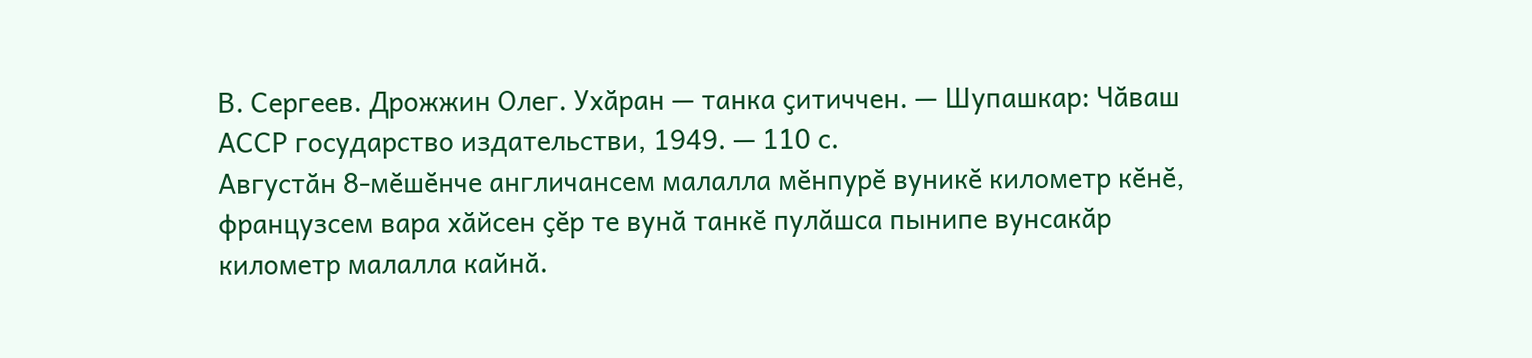В. Сергеев. Дрожжин Олег. Ухӑран — танка ҫитиччен. — Шупашкар: Чӑваш АССР государство издательстви, 1949. — 110 с.
Августӑн 8-мӗшӗнче англичансем малалла мӗнпурӗ вуникӗ километр кӗнӗ, французсем вара хӑйсен ҫӗр те вунӑ танкӗ пулӑшса пынипе вунсакӑр километр малалла кайнӑ.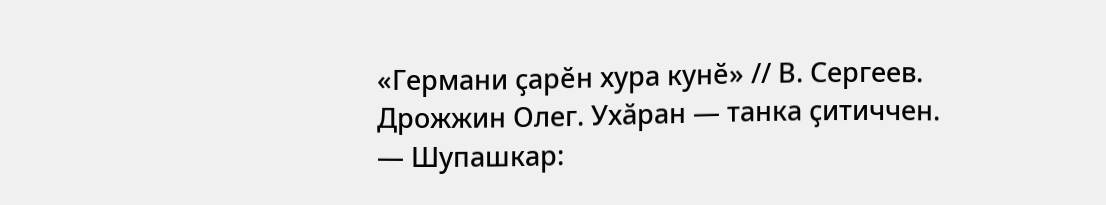«Германи ҫарӗн хура кунӗ» // В. Сергеев. Дрожжин Олег. Ухӑран — танка ҫитиччен. — Шупашкар: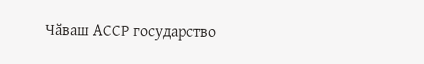Чӑваш АССР государство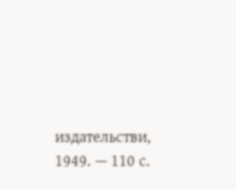издательстви, 1949. — 110 с.